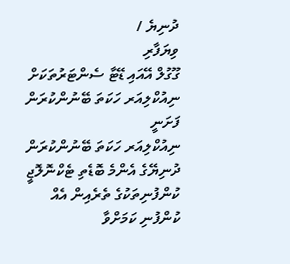ދުނިޔެ /
ވިޔަފާރި
ގޫގުލް އޭއައި ޑޭޓާ ސެންޓަރުތަކަށް ނިއުކްލިއަރ ހަކަތަ ބޭނުންކުރަން ފަށަނީ
ނިއުކްލިއަރ ހަކަތަ ބޭނުންކުރަން
ދުނިޔޭގެ އެންމެ ބޮޑެތި ޓެކްނޮލޮޖީ ކުންފުނިތަކުގެ ތެރެއިން އެއް ކުންފުނި ކަމަށްވާ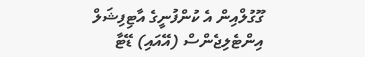ގޫގުލްއިން އެ ކުންފުނީގެ އާޓިފިޝަލް އިންޓެލިޖެންސް (އޭއައި) ޑޭޓާ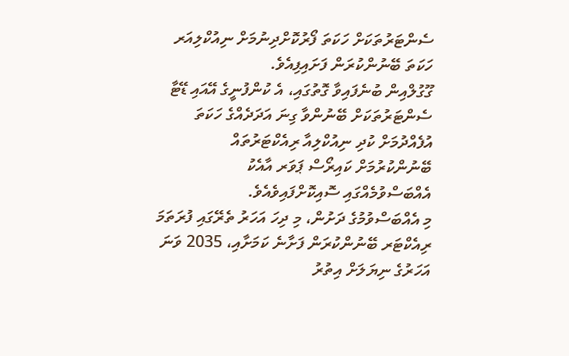ސެންޓަރުތަކަށް ހަކަތަ ފޯރުކޮށްދިނުމަށް ނިއުކްލިއަރ ހަކަތަ ބޭނުންކުރަން ފަށައިފިއެވެ.
ގޫގުލްއިން ބުނެފައިވާ ގޮތުގައި، އެ ކުންފުނީގެ އޭއައި ޑޭޓާ ސެންޓަރުތަކަށް ބޭނުންވާ ގިނަ އަދަދެއްގެ ހަކަތަ އުފެއްދުމަށް ކުދި ނިއުކްލިއާ ރިއެކްޓަރުތައް ބޭނުންކުރުމަށް ކައިރޯސް ޕަވަރ އާއެކު އެއްބަސްވުމެއްގައި ސޮއިކޮށްފައިވެއެވެ.
މި އެއްބަސްވުމުގެ ދަށުން، މި ދިހަ އަހަރު ތެރޭގައި ފުރަތަމަ ރިއެކްޓަރ ބޭނުންކުރަން ފަށާނެ ކަމަށާއި، 2035 ވަނަ އަހަރުގެ ނިޔަލަށް އިތުރު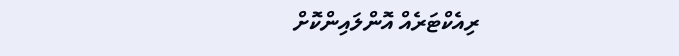ރިއެކްޓަރެއް އޮންލައިންކޮށް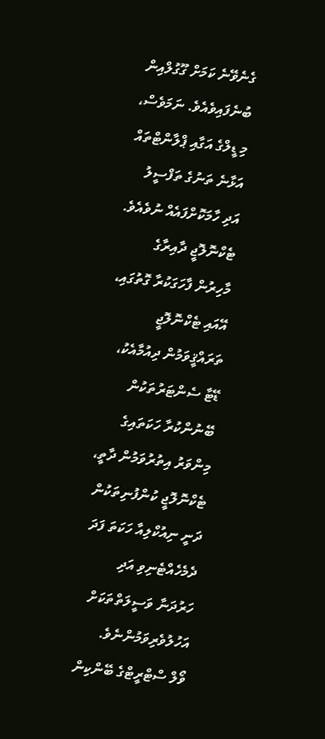ގެނެވޭނެ ކަމަށް ގޫގުލްއިން ބުނެފައިވެއެވެ. ނަމަވެސް، މި ޑީލްގެ އަގާއި ޕްލާންޓްތައް އަޅާނެ ތަނުގެ ތަފްސީލު އަދި ހާމަކޮށްފައެއް ނުވެއެވެ.
ޓެކްނޮލޮޖީ ދާއިރާގެ މާހިރުން ފާހަގަކުރާ ގޮތުގައި، އޭއައި ޓެކްނޮލޮޖީ ތަރައްޤީވަމުން ދިއުމާއެކު، ޑޭޓާ ސެންޓަރުތަކުން ބޭނުންކުރާ ހަކަތައިގެ މިންވަރު އިތުރުވަމުން ދާތީ، ޓެކްނޮލޮޖީ ކުންފުނިތަކުން ދަނީ ނިއުކްލިއާ ހަކަތަ ފަދަ ދެމެހެއްޓެނިވި އަދި ހަރުދަނާ ވަސީލަތްތަކަށް އަހުލުވެރިވަމުންނެވެ.
ވޯލް ސްޓްރީޓްގެ ބޭންކިން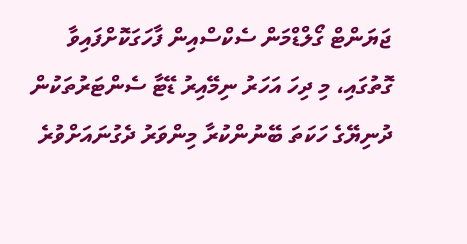ޖަޔަންޓް ގޯލްޑްމަން ސެކްސްއިން ފާހަގަކޮށްފައިވާ ގޮތުގައި، މި ދިހަ އަހަރު ނިމޭއިރު ޑޭޓާ ސެންޓަރުތަކުން ދުނިޔޭގެ ހަކަތަ ބޭނުންކުރާ މިންވަރު ދެގުނައަށްވުރެ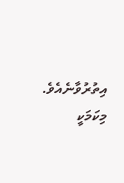އިތުރުވާނެއެވެ. މިކަމަކީ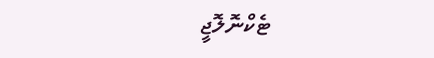ޓެކްނޮލޮޖީ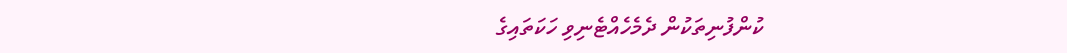ކުންފުނިތަކުން ދެމެހެއްޓެނިވި ހަކަތައިގެ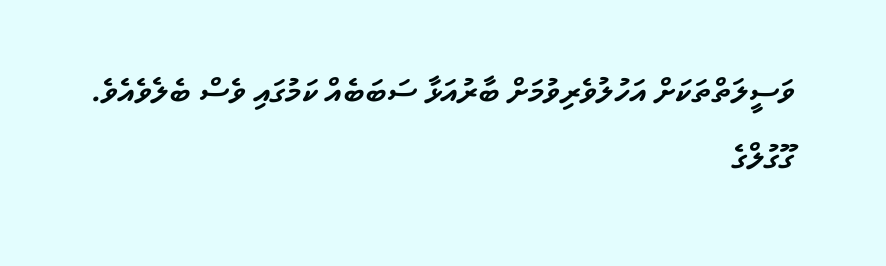ވަސީލަތްތަކަށް އަހުލުވެރިވުމަށް ބާރުއަޅާ ސަބަބެއް ކަމުގައި ވެސް ބެލެވެއެވެ.
ގޫގުލްގެ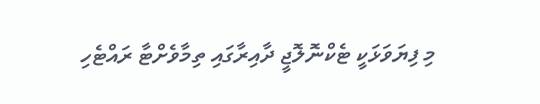މި ފިޔަވަޅަކީ ޓެކްނޮލޮޖީ ދާއިރާގައި ތިމާވެށްޓާ ރައްޓެހި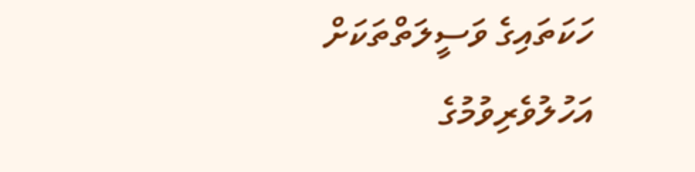ހަކަތައިގެ ވަސީލަތްތަކަށް އަހުލުވެރިވުމުގެ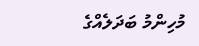މުހިންމު ބަދަލެއްގެ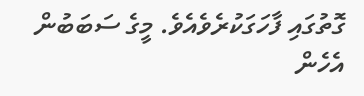ގޮތުގައި ފާހަގަކުރެވެއެވެ. މީގެ ސަބަބުން އެހެން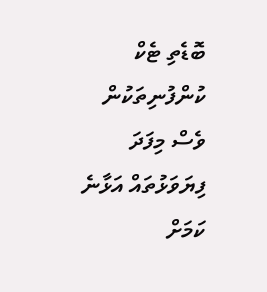ބޮޑެތި ޓެކް ކުންފުނިތަކުން ވެސް މިފަދަ ފިޔަވަޅުތައް އަޅާނެ ކަމަށް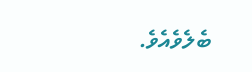ބެލެވެއެވެ.